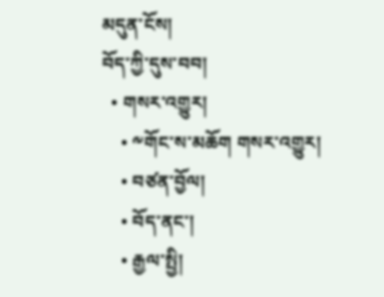མདུན་ངོས།
བོད་ཀྱི་དུས་བབ།
  • གསར་འགྱུར།
    • ༸གོང་ས་མཆོག གསར་འགྱུར།
    • བཙན་བྱོལ།
    • བོད་ནང་།
    • རྒྱལ་སྤྱི།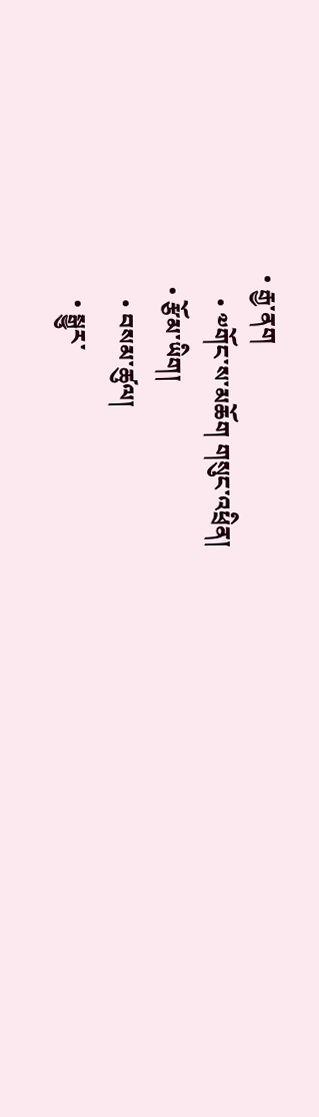• རྒྱ་ནག
    • ༧གོང་ས་མཆོག གསུང་འཕྲིན།
  • རྩོམ་ཡིག།
    • བསམ་ཚུལ།
    • སྒྱུར་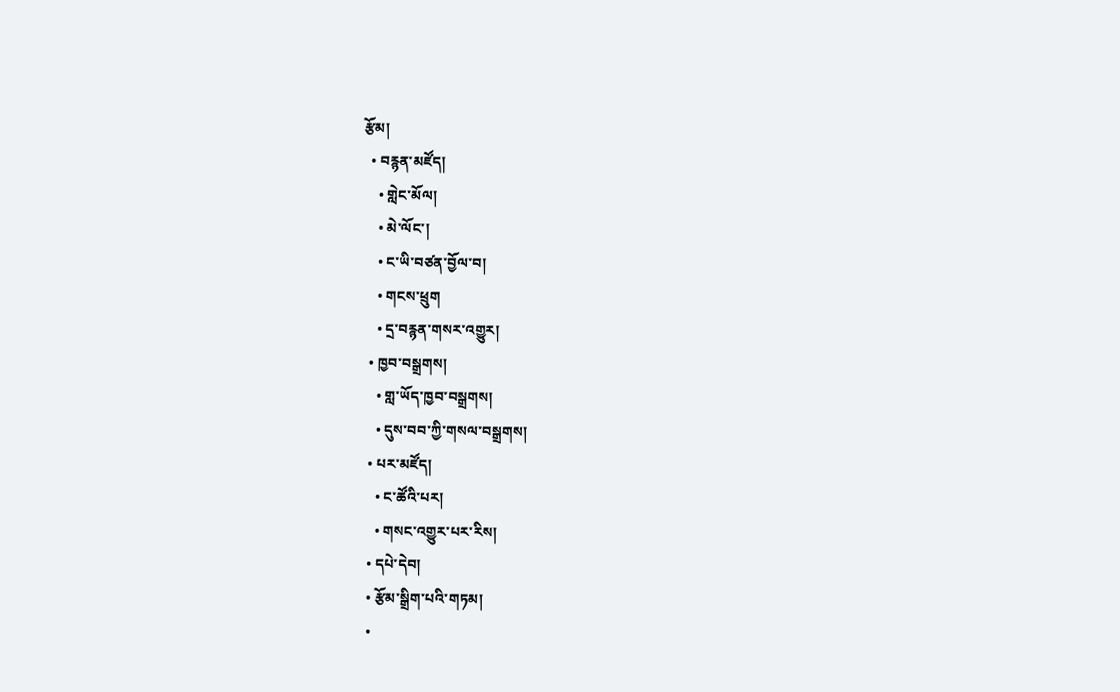རྩོམ།
  • བརྙན་མཛོད།
    • གླེང་མོལ།
    • མེ་ལོང་།
    • ང་ཡི་བཙན་བྱོལ་བ།
    • གངས་ཕྲུག
    • དྲ་བརྙན་གསར་འགྱུར།
  • ཁྱབ་བསྒྲགས།
    • གླ་ཡོད་ཁྱབ་བསྒྲགས།
    • དུས་བབ་ཀྱི་གསལ་བསྒྲགས།
  • པར་མཛོད།
    • ང་ཚོའི་པར།
    • གསང་འགྱུར་པར་རིས།
  • དཔེ་དེབ།
  • རྩོམ་སྒྲིག་པའི་གཏམ།
  •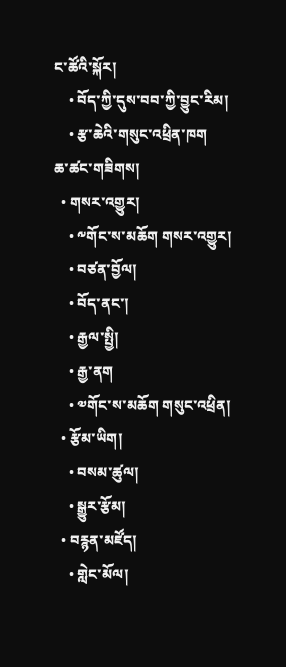ང་ཚོའི་སྐོར།
    • བོད་ཀྱི་དུས་བབ་ཀྱི་བྱུང་རིམ།
    • རྩ་ཆེའི་གསུང་འཕྲིན་ཁག
ཆ་ཚང་གཟིགས།
  • གསར་འགྱུར།
    • ༸གོང་ས་མཆོག གསར་འགྱུར།
    • བཙན་བྱོལ།
    • བོད་ནང་།
    • རྒྱལ་སྤྱི།
    • རྒྱ་ནག
    • ༧གོང་ས་མཆོག གསུང་འཕྲིན།
  • རྩོམ་ཡིག།
    • བསམ་ཚུལ།
    • སྒྱུར་རྩོམ།
  • བརྙན་མཛོད།
    • གླེང་མོལ།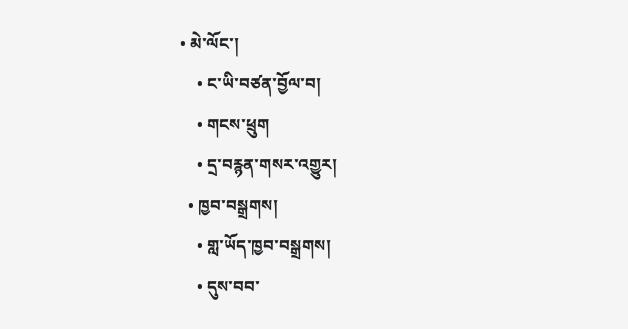• མེ་ལོང་།
    • ང་ཡི་བཙན་བྱོལ་བ།
    • གངས་ཕྲུག
    • དྲ་བརྙན་གསར་འགྱུར།
  • ཁྱབ་བསྒྲགས།
    • གླ་ཡོད་ཁྱབ་བསྒྲགས།
    • དུས་བབ་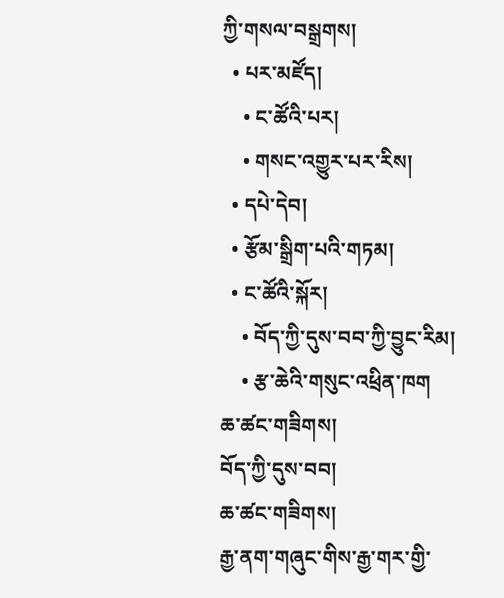ཀྱི་གསལ་བསྒྲགས།
  • པར་མཛོད།
    • ང་ཚོའི་པར།
    • གསང་འགྱུར་པར་རིས།
  • དཔེ་དེབ།
  • རྩོམ་སྒྲིག་པའི་གཏམ།
  • ང་ཚོའི་སྐོར།
    • བོད་ཀྱི་དུས་བབ་ཀྱི་བྱུང་རིམ།
    • རྩ་ཆེའི་གསུང་འཕྲིན་ཁག
ཆ་ཚང་གཟིགས།
བོད་ཀྱི་དུས་བབ།
ཆ་ཚང་གཟིགས།
རྒྱ་ནག་གཞུང་གིས་རྒྱ་གར་གྱི་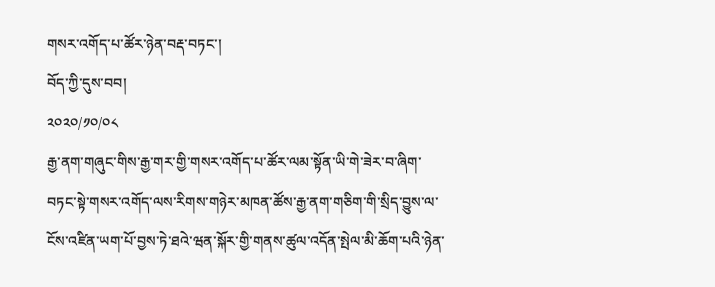གསར་འགོད་པ་ཚོར་ཉེན་བརྡ་བཏང་།
བོད་ཀྱི་དུས་བབ།
༢༠༢༠/༡༠/༠༨
རྒྱ་ནག་གཞུང་གིས་རྒྱ་གར་གྱི་གསར་འགོད་པ་ཚོར་ལམ་སྟོན་ཡི་གེ་ཟེར་བ་ཞིག་བཏང་སྟེ་གསར་འགོད་ལས་རིགས་གཉེར་མཁན་ཚོས་རྒྱ་ནག་གཅིག་གི་སྲིད་བྱུས་ལ་ངོས་འཛིན་ཡག་པོ་བྱས་ཏེ་ཐའེ་ཝན་སྐོར་གྱི་གནས་ཚུལ་འདོན་སྤེལ་མི་ཆོག་པའི་ཉེན་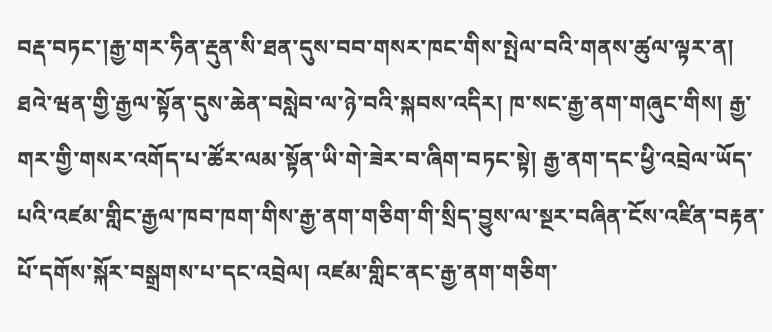བརྡ་བཏང་།རྒྱ་གར་ཧིན་རྡུན་སི་ཐན་དུས་བབ་གསར་ཁང་གིས་སྤེལ་བའི་གནས་ཚུལ་ལྟར་ན། ཐའེ་ཝན་གྱི་རྒྱལ་སྟོན་དུས་ཆེན་བསླེབ་ལ་ཉེ་བའི་སྐབས་འདིར། ཁ་སང་རྒྱ་ནག་གཞུང་གིས། རྒྱ་གར་གྱི་གསར་འགོད་པ་ཚོར་ལམ་སྟོན་ཡི་གེ་ཟེར་བ་ཞིག་བཏང་སྟེ། རྒྱ་ནག་དང་ཕྱི་འབྲེལ་ཡོད་པའི་འཛམ་གླིང་རྒྱལ་ཁབ་ཁག་གིས་རྒྱ་ནག་གཅིག་གི་སྲིད་བྱུས་ལ་སྔར་བཞིན་ངོས་འཛིན་བརྟན་པོ་དགོས་སྐོར་བསྒྲགས་པ་དང་འབྲེལ། འཛམ་གླིང་ནང་རྒྱ་ནག་གཅིག་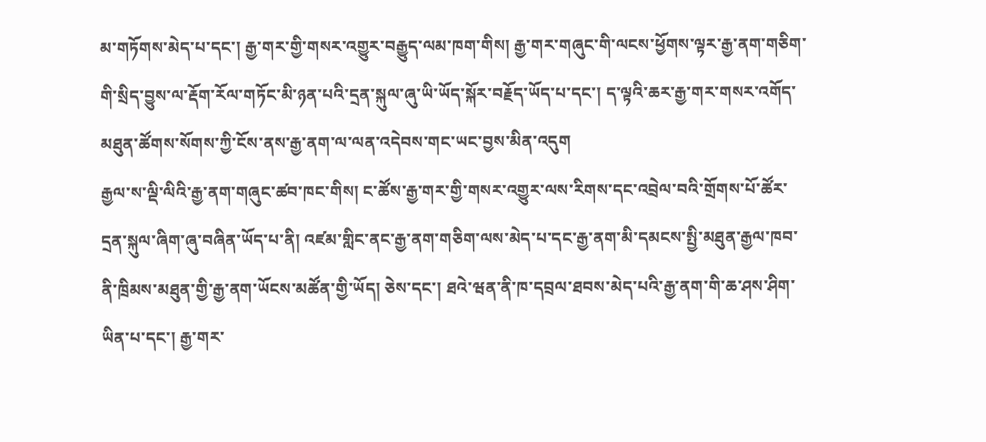མ་གཏོགས་མེད་པ་དང་། རྒྱ་གར་གྱི་གསར་འགྱུར་བརྒྱུད་ལམ་ཁག་གིས། རྒྱ་གར་གཞུང་གི་ལངས་ཕྱོགས་ལྟར་རྒྱ་ནག་གཅིག་གི་སྲིད་བྱུས་ལ་རྡོག་རོལ་གཏོང་མི་ཉན་པའི་དྲན་སྐུལ་ཞུ་ཡི་ཡོད་སྐོར་བརྗོད་ཡོད་པ་དང་། ད་ལྟའི་ཆར་རྒྱ་གར་གསར་འགོད་མཐུན་ཚོགས་སོགས་ཀྱི་ངོས་ནས་རྒྱ་ནག་ལ་ལན་འདེབས་གང་ཡང་བྱས་མིན་འདུག
རྒྱལ་ས་ལྡི་ལིའི་རྒྱ་ནག་གཞུང་ཚབ་ཁང་གིས། ང་ཚོས་རྒྱ་གར་གྱི་གསར་འགྱུར་ལས་རིགས་དང་འབྲེལ་བའི་གྲོགས་པོ་ཚོར་དྲན་སྐུལ་ཞིག་ཞུ་བཞིན་ཡོད་པ་ནི། འཛམ་གླིང་ནང་རྒྱ་ནག་གཅིག་ལས་མེད་པ་དང་རྒྱ་ནག་མི་དམངས་སྤྱི་མཐུན་རྒྱལ་ཁབ་ནི་ཁྲིམས་མཐུན་གྱི་རྒྱ་ནག་ཡོངས་མཚོན་གྱི་ཡོད། ཅེས་དང་། ཐའེ་ཝན་ནི་ཁ་དབྲལ་ཐབས་མེད་པའི་རྒྱ་ནག་གི་ཆ་ཤས་ཤིག་ཡིན་པ་དང་། རྒྱ་གར་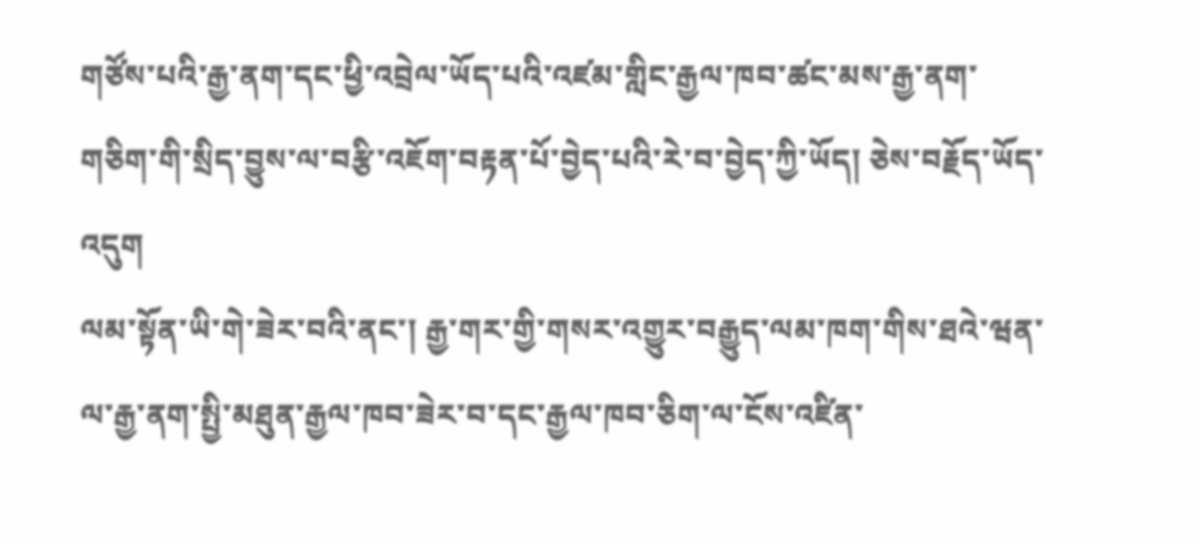གཙོས་པའི་རྒྱ་ནག་དང་ཕྱི་འབྲེལ་ཡོད་པའི་འཛམ་གླིང་རྒྱལ་ཁབ་ཚང་མས་རྒྱ་ནག་གཅིག་གི་སྲིད་བྱུས་ལ་བརྩི་འཇོག་བརྟན་པོ་བྱེད་པའི་རེ་བ་བྱེད་ཀྱི་ཡོད། ཅེས་བརྗོད་ཡོད་འདུག
ལམ་སྟོན་ཡི་གེ་ཟེར་བའི་ནང་། རྒྱ་གར་གྱི་གསར་འགྱུར་བརྒྱུད་ལམ་ཁག་གིས་ཐའེ་ཝན་ལ་རྒྱ་ནག་སྤྱི་མཐུན་རྒྱལ་ཁབ་ཟེར་བ་དང་རྒྱལ་ཁབ་ཅིག་ལ་ངོས་འཛིན་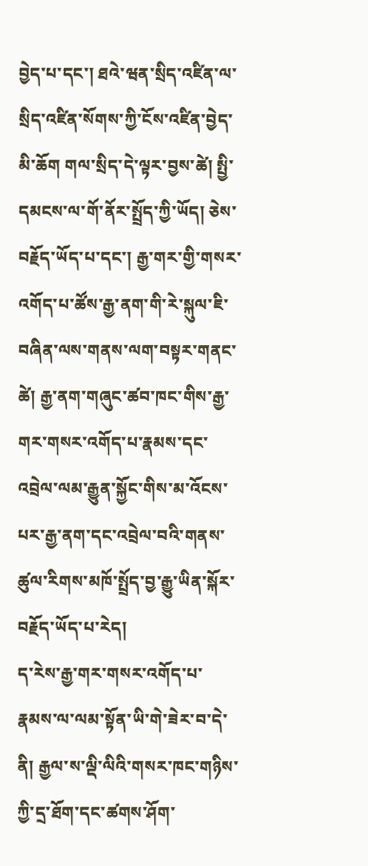བྱེད་པ་དང་། ཐའེ་ཝན་སྲིད་འཛིན་ལ་སྲིད་འཛིན་སོགས་ཀྱི་ངོས་འཛིན་བྱེད་མི་ཆོག གལ་སྲིད་དེ་ལྟར་བྱས་ཚེ། སྤྱི་དམངས་ལ་གོ་ནོར་སྤྲོད་ཀྱི་ཡོད། ཅེས་བརྗོད་ཡོད་པ་དང་། རྒྱ་གར་གྱི་གསར་འགོད་པ་ཚོས་རྒྱ་ནག་གི་རེ་སྐུལ་ཇི་བཞིན་ལས་གནས་ལག་བསྟར་གནང་ཚེ། རྒྱ་ནག་གཞུང་ཚབ་ཁང་གིས་རྒྱ་གར་གསར་འགོད་པ་རྣམས་དང་འབྲེལ་ལམ་རྒྱུན་སྐྱོང་གིས་མ་འོངས་པར་རྒྱ་ནག་དང་འབྲེལ་བའི་གནས་ཚུལ་རིགས་མཁོ་སྤྲོད་བྱ་རྒྱུ་ཡིན་སྐོར་བརྗོད་ཡོད་པ་རེད།
ད་རེས་རྒྱ་གར་གསར་འགོད་པ་རྣམས་ལ་ལམ་སྟོན་ཡི་གེ་ཟེར་བ་དེ་ནི། རྒྱལ་ས་ལྡི་ལིའི་གསར་ཁང་གཉིས་ཀྱི་དྲ་ཐོག་དང་ཚགས་ཤོག་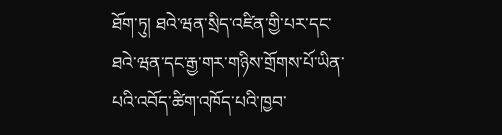ཐོག་ཏུ། ཐའེ་ཝན་སྲིད་འཛིན་གྱི་པར་དང་ཐའེ་ཝན་དང་རྒྱ་གར་གཉིས་གྲོགས་པོ་ཡིན་པའི་འབོད་ཚིག་འཁོད་པའི་ཁྱབ་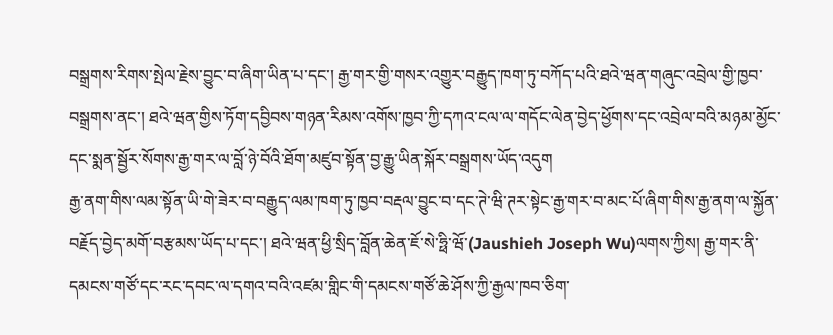བསྒྲགས་རིགས་སྤེལ་རྗེས་བྱུང་བ་ཞིག་ཡིན་པ་དང་། རྒྱ་གར་གྱི་གསར་འགྱུར་བརྒྱུད་ཁག་ཏུ་བཀོད་པའི་ཐའེ་ཝན་གཞུང་འབྲེལ་གྱི་ཁྱབ་བསྒྲགས་ནང་། ཐའེ་ཝན་གྱིས་ཏོག་དབྱིབས་གཉན་རིམས་འགོས་ཁྱབ་ཀྱི་དཀའ་ངལ་ལ་གདོང་ལེན་བྱེད་ཕྱོགས་དང་འབྲེལ་བའི་མཉམ་མྱོང་དང་སྨན་སྦྱོར་སོགས་རྒྱ་གར་ལ་བློ་ཉེ་བོའི་ཐོག་མཛུབ་སྟོན་བྱ་རྒྱུ་ཡིན་སྐོར་བསྒྲགས་ཡོད་འདུག
རྒྱ་ནག་གིས་ལམ་སྟོན་ཡི་གེ་ཟེར་བ་བརྒྱུད་ལམ་ཁག་ཏུ་ཁྱབ་བརྡལ་བྱུང་བ་དང་ཊེ་ཝི་ཊར་སྟེང་རྒྱ་གར་བ་མང་པོ་ཞིག་གིས་རྒྱ་ནག་ལ་སྐྱོན་བརྗོད་བྱེད་མགོ་བརྩམས་ཡོད་པ་དང་། ཐའེ་ཝན་ཕྱི་སྲིད་བློན་ཆེན་ཇོ་སེ་ཧྥི་ཝོ་(Jaushieh Joseph Wu)ལགས་ཀྱིས། རྒྱ་གར་ནི་དམངས་གཙོ་དང་རང་དབང་ལ་དགའ་བའི་འཛམ་གླིང་གི་དམངས་གཙོ་ཆེ་ཤོས་ཀྱི་རྒྱལ་ཁབ་ཅིག་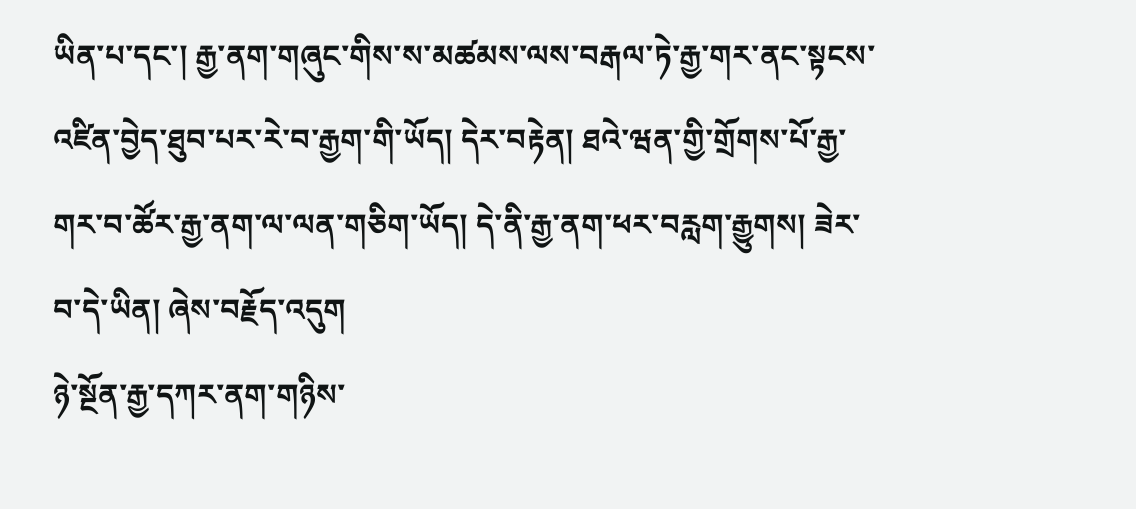ཡིན་པ་དང་། རྒྱ་ནག་གཞུང་གིས་ས་མཚམས་ལས་བརྒལ་ཏེ་རྒྱ་གར་ནང་སྟངས་འཛིན་བྱེད་ཐུབ་པར་རེ་བ་རྒྱག་གི་ཡོད། དེར་བརྟེན། ཐའེ་ཝན་གྱི་གྲོགས་པོ་རྒྱ་གར་བ་ཚོར་རྒྱ་ནག་ལ་ལན་གཅིག་ཡོད། དེ་ནི་རྒྱ་ནག་ཕར་བརླག་རྒྱུགས། ཟེར་བ་དེ་ཡིན། ཞེས་བརྗོད་འདུག
ཉེ་སྔོན་རྒྱ་དཀར་ནག་གཉིས་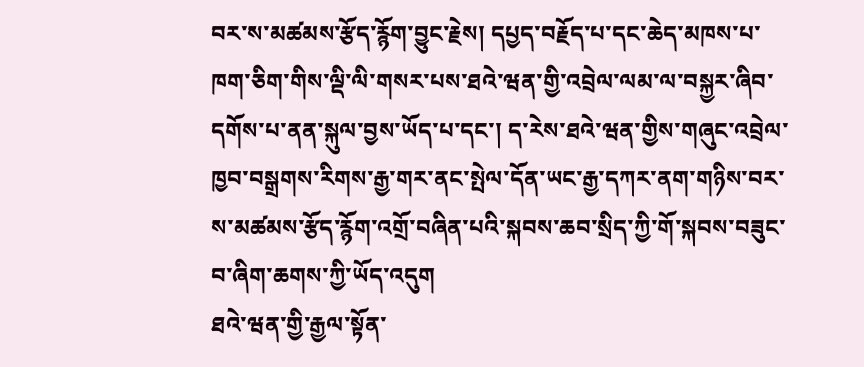བར་ས་མཚམས་རྩོད་རྙོག་བྱུང་རྗེས། དཔྱད་བརྗོད་པ་དང་ཆེད་མཁས་པ་ཁག་ཅིག་གིས་ལྡི་ལི་གསར་པས་ཐའེ་ཝན་གྱི་འབྲེལ་ལམ་ལ་བསྐྱར་ཞིབ་དགོས་པ་ནན་སྐུལ་བྱས་ཡོད་པ་དང་། ད་རེས་ཐའེ་ཝན་གྱིས་གཞུང་འབྲེལ་ཁྱབ་བསྒྲགས་རིགས་རྒྱ་གར་ནང་སྤེལ་དོན་ཡང་རྒྱ་དཀར་ནག་གཉིས་བར་ས་མཚམས་རྩོད་རྙོག་འགྲོ་བཞིན་པའི་སྐབས་ཆབ་སྲིད་ཀྱི་གོ་སྐབས་བཟུང་བ་ཞིག་ཆགས་ཀྱི་ཡོད་འདུག
ཐའེ་ཝན་གྱི་རྒྱལ་སྟོན་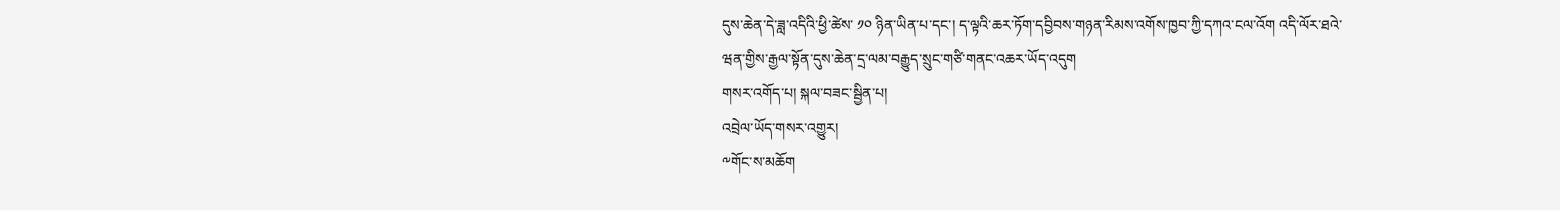དུས་ཆེན་དེ་ཟླ་འདིའི་ཕྱི་ཚེས་ ༡༠ ཉིན་ཡིན་པ་དང་། ད་ལྟའི་ཆར་ཏོག་དབྱིབས་གཉན་རིམས་འགོས་ཁྱབ་ཀྱི་དཀའ་ངལ་འོག འདི་ལོར་ཐའེ་ཝན་གྱིས་རྒྱལ་སྟོན་དུས་ཆེན་དྲ་ལམ་བརྒྱུད་སྲུང་གཙི་གནང་འཆར་ཡོད་འདུག
གསར་འགོད་པ། སྐལ་བཟང་སྦྱིན་པ།
འབྲེལ་ཡོད་གསར་འགྱུར།
༸གོང་ས་མཆོག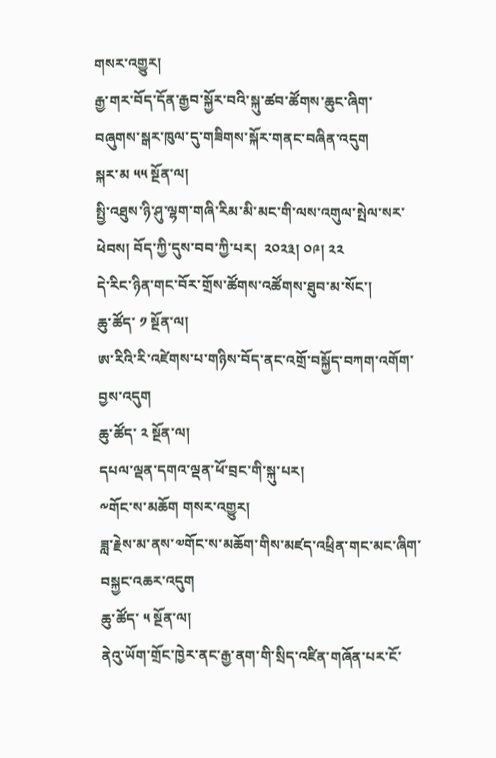གསར་འགྱུར།
རྒྱ་གར་བོད་དོན་རྒྱབ་སྐྱོར་བའི་སྐུ་ཚབ་ཚོགས་ཆུང་ཞིག་བཞུགས་སྒར་ཁུལ་དུ་གཟིགས་སྐོར་གནང་བཞིན་འདུག
སྐར་མ ༥༥ སྔོན་ལ།
སྤྱི་འཐུས་ཉི་ཤུ་ལྷག་གཞི་རིམ་མི་མང་གི་ལས་འགུལ་སྤེལ་སར་ཕེབས། བོད་ཀྱི་དུས་བབ་ཀྱི་པར།  ༢༠༢༣། ༠༩། ༢༢
དེ་རིང་ཉིན་གང་བོར་གྲོས་ཚོགས་འཚོགས་ཐུབ་མ་སོང་།
ཆུ་ཚོད་ ༡ སྔོན་ལ།
ཨ་རིའི་རི་འཛེགས་པ་གཉིས་བོད་ནང་འགྲོ་བསྐྱོད་བཀག་འགོག་བྱས་འདུག
ཆུ་ཚོད་ ༢ སྔོན་ལ།
དཔལ་ལྡན་དགའ་ལྡན་ཕོ་བྲང་གི་སྐུ་པར།
༸གོང་ས་མཆོག གསར་འགྱུར།
ཟླ་རྗེས་མ་ནས་༧གོང་ས་མཆོག་གིས་མཛད་འཕྲིན་གང་མང་ཞིག་བསྐྱང་འཆར་འདུག
ཆུ་ཚོད་ ༥ སྔོན་ལ།
ནེའུ་ཡོག་གྲོང་ཁྱེར་ནང་རྒྱ་ནག་གི་སྲིད་འཛིན་གཞོན་པར་ངོ་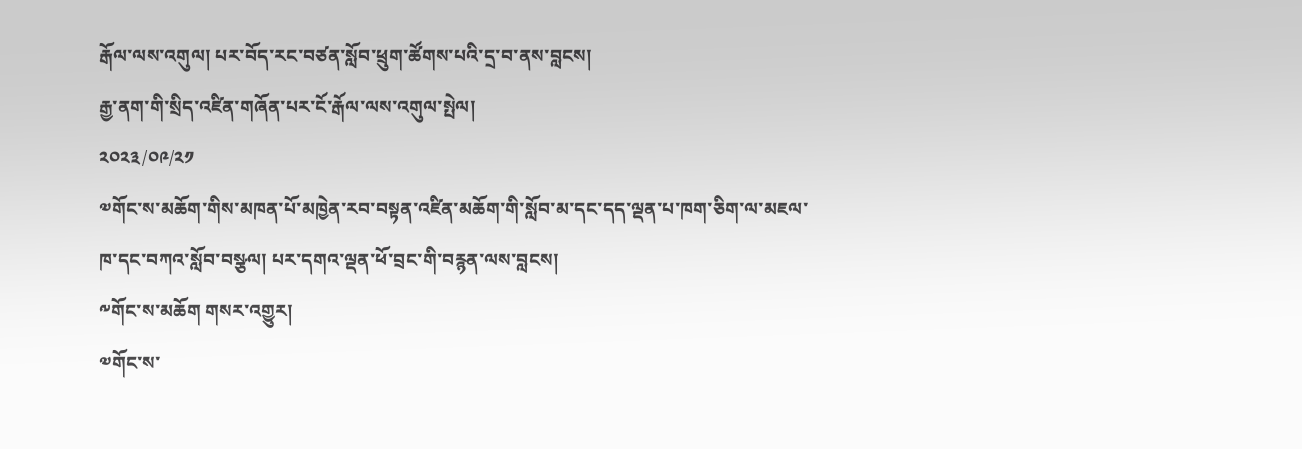རྒོལ་ལས་འགུལ། པར་བོད་རང་བཙན་སློབ་ཕྲུག་ཚོགས་པའི་དྲ་བ་ནས་བླངས།
རྒྱ་ནག་གི་སྲིད་འཛིན་གཞོན་པར་ངོ་རྒོལ་ལས་འགུལ་སྤེལ།
༢༠༢༣/༠༩/༢༡
༧གོང་ས་མཆོག་གིས་མཁན་པོ་མཁྱེན་རབ་བསྟན་འཛིན་མཆོག་གི་སློབ་མ་དང་དད་ལྡན་པ་ཁག་ཅིག་ལ་མཇལ་ཁ་དང་བཀའ་སློབ་བསྩལ། པར་དགའ་ལྡན་ཕོ་བྲང་གི་བརྙན་ལས་བླངས།
༸གོང་ས་མཆོག གསར་འགྱུར།
༧གོང་ས་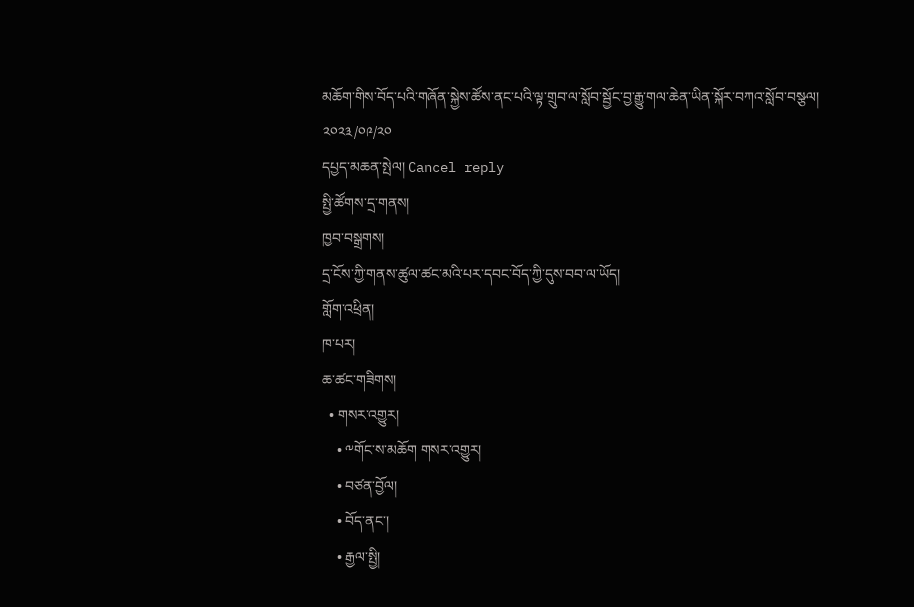མཆོག་གིས་བོད་པའི་གཞོན་སྐྱེས་ཚོས་ནང་པའི་ལྟ་གྲུབ་ལ་སློབ་སྦྱོང་བྱ་རྒྱུ་གལ་ཆེན་ཡིན་སྐོར་བཀའ་སློབ་བསྩལ།
༢༠༢༣/༠༩/༢༠
དཔྱད་མཆན་སྤེལ། Cancel reply
སྤྱི་ཚོགས་དྲ་གནས།
ཁྱབ་བསྒྲགས།
དྲ་ངོས་ཀྱི་གནས་ཚུལ་ཚང་མའི་པར་དབང་བོད་ཀྱི་དུས་བབ་ལ་ཡོད།
གློག་འཕྲིན།
ཁ་པར།
ཆ་ཚང་གཟིགས།
  • གསར་འགྱུར།
    • ༸གོང་ས་མཆོག གསར་འགྱུར།
    • བཙན་བྱོལ།
    • བོད་ནང་།
    • རྒྱལ་སྤྱི།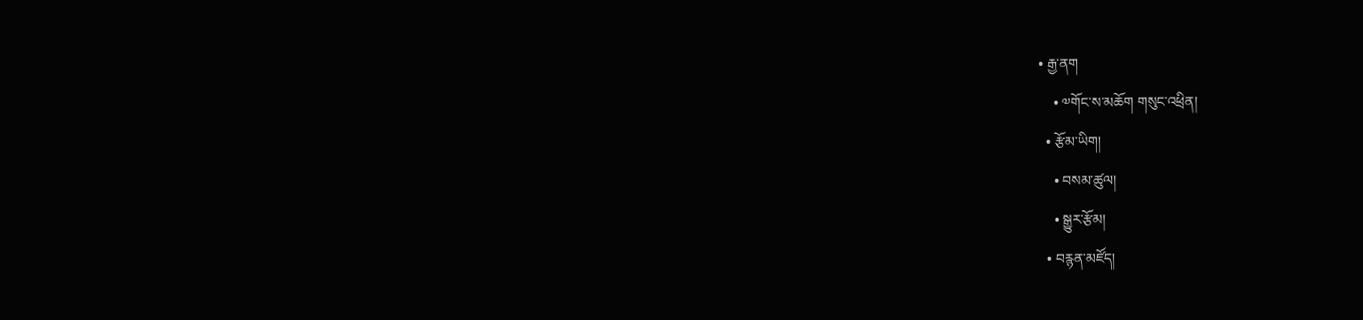• རྒྱ་ནག
    • ༧གོང་ས་མཆོག གསུང་འཕྲིན།
  • རྩོམ་ཡིག།
    • བསམ་ཚུལ།
    • སྒྱུར་རྩོམ།
  • བརྙན་མཛོད།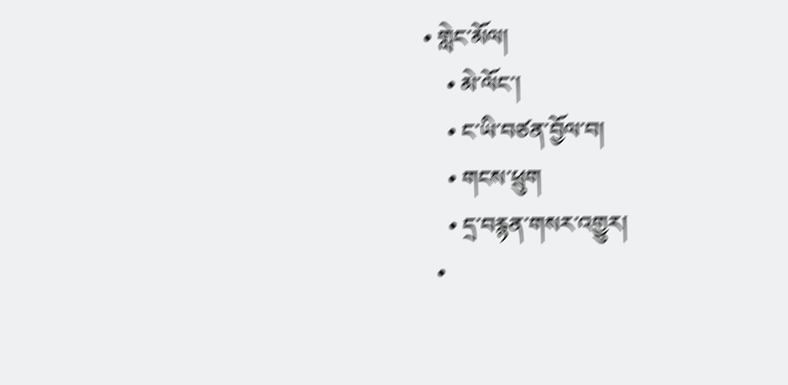• གླེང་མོལ།
    • མེ་ལོང་།
    • ང་ཡི་བཙན་བྱོལ་བ།
    • གངས་ཕྲུག
    • དྲ་བརྙན་གསར་འགྱུར།
  •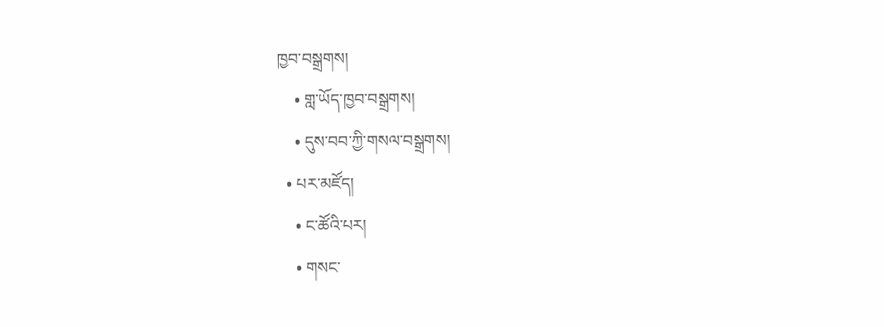ཁྱབ་བསྒྲགས།
    • གླ་ཡོད་ཁྱབ་བསྒྲགས།
    • དུས་བབ་ཀྱི་གསལ་བསྒྲགས།
  • པར་མཛོད།
    • ང་ཚོའི་པར།
    • གསང་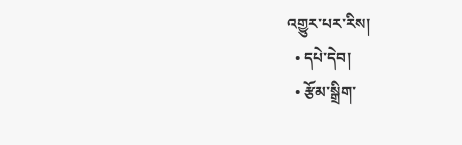འགྱུར་པར་རིས།
  • དཔེ་དེབ།
  • རྩོམ་སྒྲིག་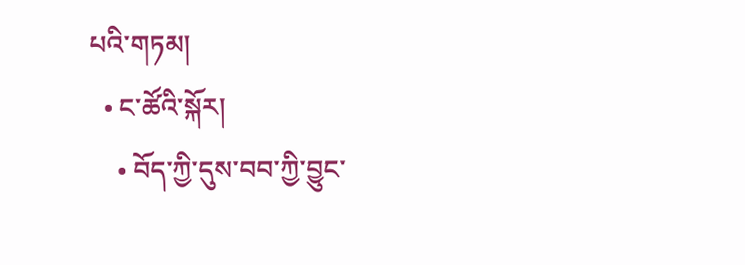པའི་གཏམ།
  • ང་ཚོའི་སྐོར།
    • བོད་ཀྱི་དུས་བབ་ཀྱི་བྱུང་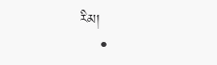རིམ།
    •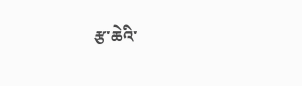རྩ་ཆེའི་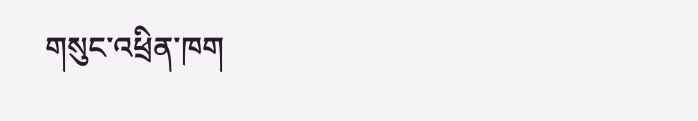གསུང་འཕྲིན་ཁག